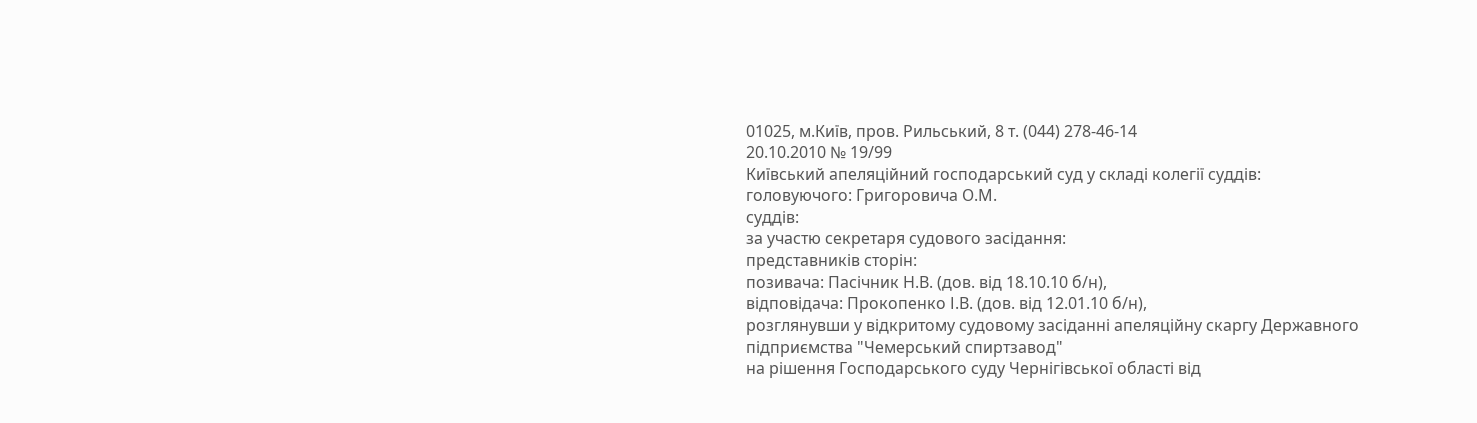01025, м.Київ, пров. Рильський, 8 т. (044) 278-46-14
20.10.2010 № 19/99
Київський апеляційний господарський суд у складі колегії суддів:
головуючого: Григоровича О.М.
суддів:
за участю секретаря судового засідання:
представників сторін:
позивача: Пасічник Н.В. (дов. від 18.10.10 б/н),
відповідача: Прокопенко І.В. (дов. від 12.01.10 б/н),
розглянувши у відкритому судовому засіданні апеляційну скаргу Державного підприємства "Чемерський спиртзавод"
на рішення Господарського суду Чернігівської області від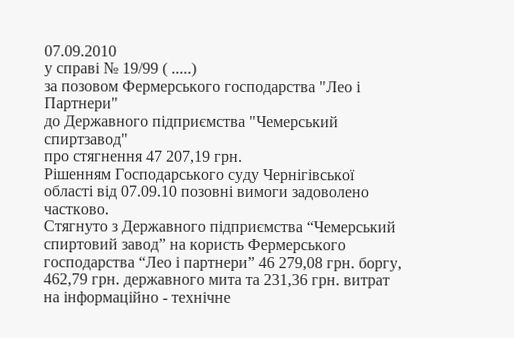07.09.2010
у справі № 19/99 ( .....)
за позовом Фермерського господарства "Лео і Партнери"
до Державного підприємства "Чемерський спиртзавод"
про стягнення 47 207,19 грн.
Рішенням Господарського суду Чернігівської області від 07.09.10 позовні вимоги задоволено частково.
Стягнуто з Державного підприємства “Чемерський спиртовий завод” на користь Фермерського господарства “Лео і партнери” 46 279,08 грн. боргу, 462,79 грн. державного мита та 231,36 грн. витрат на інформаційно - технічне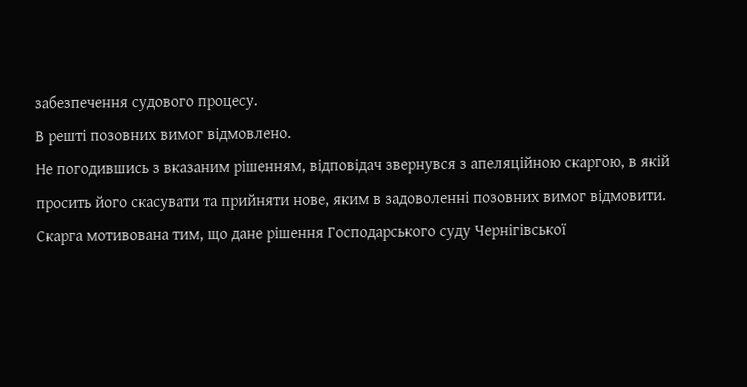забезпечення судового процесу.
В решті позовних вимог відмовлено.
Не погодившись з вказаним рішенням, відповідач звернувся з апеляційною скаргою, в якій просить його скасувати та прийняти нове, яким в задоволенні позовних вимог відмовити.
Скарга мотивована тим, що дане рішення Господарського суду Чернігівської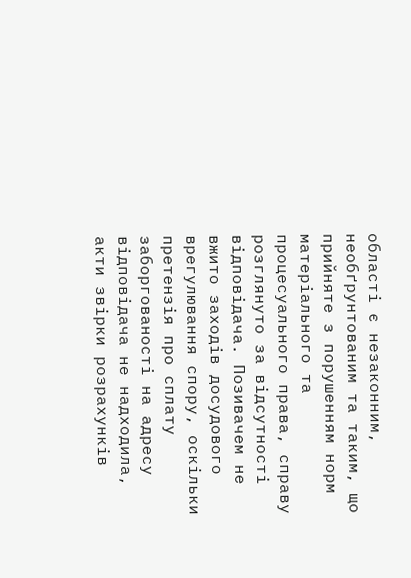області є незаконним, необґрунтованим та таким, що прийняте з порушенням норм матеріального та процесуального права, справу розглянуто за відсутності відповідача. Позивачем не вжито заходів досудового врегулювання спору, оскільки претензія про сплату заборгованості на адресу відповідача не надходила, акти звірки розрахунків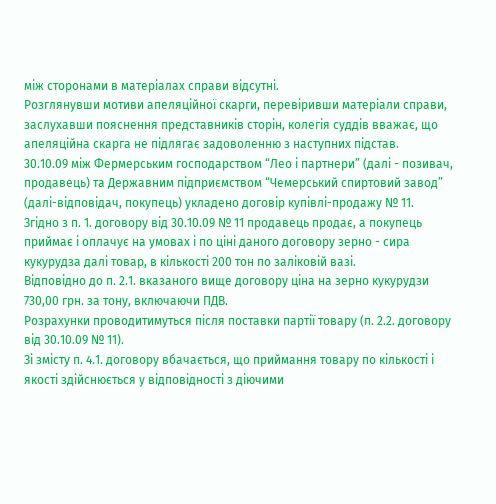між сторонами в матеріалах справи відсутні.
Розглянувши мотиви апеляційної скарги, перевіривши матеріали справи, заслухавши пояснення представників сторін, колегія суддів вважає, що апеляційна скарга не підлягає задоволенню з наступних підстав.
30.10.09 між Фермерським господарством “Лео і партнери” (далі - позивач, продавець) та Державним підприємством “Чемерський спиртовий завод” (далі-відповідач, покупець) укладено договір купівлі-продажу № 11.
Згідно з п. 1. договору від 30.10.09 № 11 продавець продає, а покупець приймає і оплачує на умовах і по ціні даного договору зерно - сира кукурудза далі товар, в кількості 200 тон по заліковій вазі.
Відповідно до п. 2.1. вказаного вище договору ціна на зерно кукурудзи 730,00 грн. за тону, включаючи ПДВ.
Розрахунки проводитимуться після поставки партії товару (п. 2.2. договору від 30.10.09 № 11).
Зі змісту п. 4.1. договору вбачається, що приймання товару по кількості і якості здійснюється у відповідності з діючими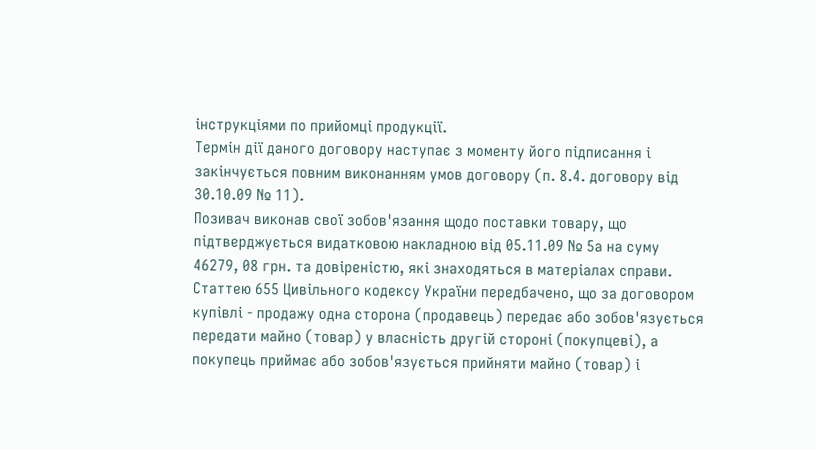інструкціями по прийомці продукції.
Термін дії даного договору наступає з моменту його підписання і закінчується повним виконанням умов договору (п. 8.4. договору від 30.10.09 № 11).
Позивач виконав свої зобов'язання щодо поставки товару, що підтверджується видатковою накладною від 05.11.09 № 5а на суму 46279, 08 грн. та довіреністю, які знаходяться в матеріалах справи.
Статтею 655 Цивільного кодексу України передбачено, що за договором купівлі - продажу одна сторона (продавець) передає або зобов'язується передати майно (товар) у власність другій стороні (покупцеві), а покупець приймає або зобов'язується прийняти майно (товар) і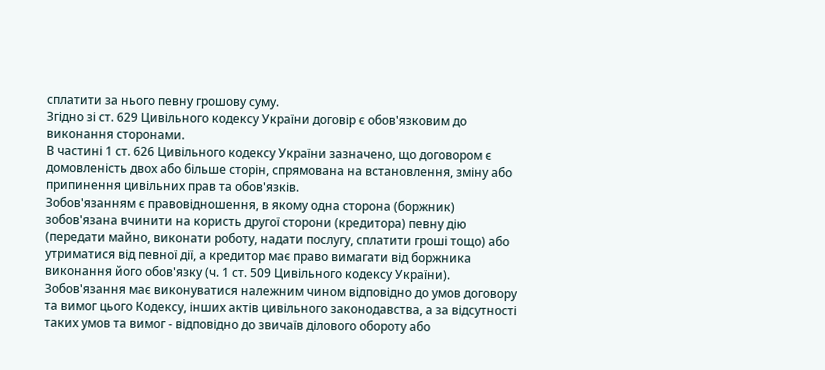сплатити за нього певну грошову суму.
Згідно зі ст. 629 Цивільного кодексу України договір є обов'язковим до виконання сторонами.
В частині 1 ст. 626 Цивільного кодексу України зазначено, що договором є домовленість двох або більше сторін, спрямована на встановлення, зміну або припинення цивільних прав та обов'язків.
Зобов'язанням є правовідношення, в якому одна сторона (боржник) зобов'язана вчинити на користь другої сторони (кредитора) певну дію (передати майно, виконати роботу, надати послугу, сплатити гроші тощо) або утриматися від певної дії, а кредитор має право вимагати від боржника виконання його обов'язку (ч. 1 ст. 509 Цивільного кодексу України).
Зобов'язання має виконуватися належним чином відповідно до умов договору та вимог цього Кодексу, інших актів цивільного законодавства, а за відсутності таких умов та вимог - відповідно до звичаїв ділового обороту або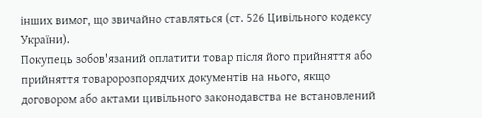інших вимог, що звичайно ставляться (ст. 526 Цивільного кодексу України).
Покупець зобов'язаний оплатити товар після його прийняття або прийняття товаророзпорядчих документів на нього, якщо договором або актами цивільного законодавства не встановлений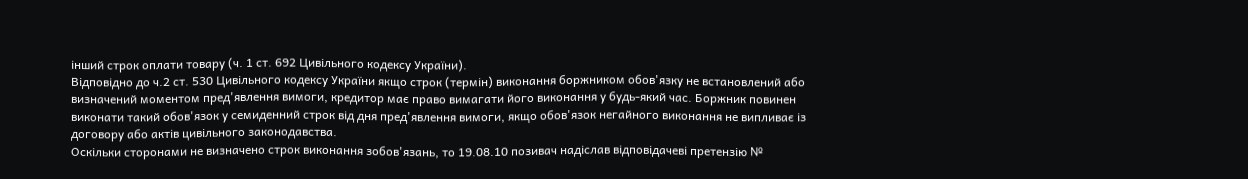інший строк оплати товару (ч. 1 ст. 692 Цивільного кодексу України).
Відповідно до ч.2 ст. 530 Цивільного кодексу України якщо строк (термін) виконання боржником обов'язку не встановлений або визначений моментом пред'явлення вимоги, кредитор має право вимагати його виконання у будь-який час. Боржник повинен виконати такий обов'язок у семиденний строк від дня пред'явлення вимоги, якщо обов'язок негайного виконання не випливає із договору або актів цивільного законодавства.
Оскільки сторонами не визначено строк виконання зобов'язань, то 19.08.10 позивач надіслав відповідачеві претензію №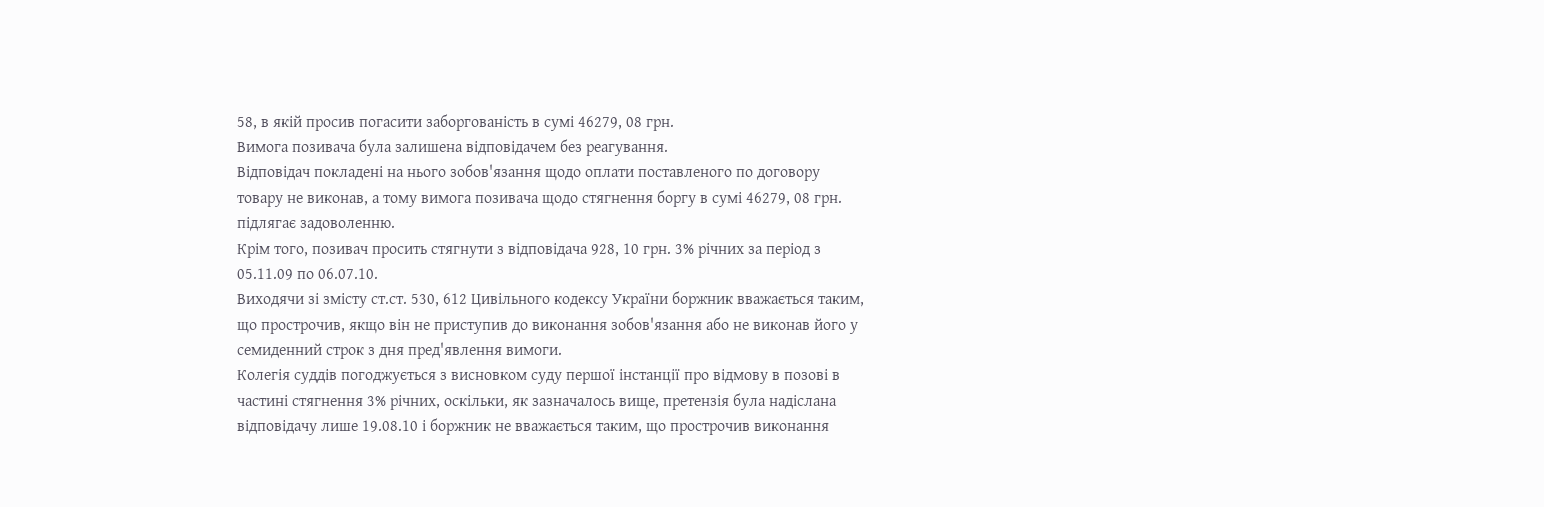58, в якій просив погасити заборгованість в сумі 46279, 08 грн.
Вимога позивача була залишена відповідачем без реагування.
Відповідач покладені на нього зобов'язання щодо оплати поставленого по договору товару не виконав, а тому вимога позивача щодо стягнення боргу в сумі 46279, 08 грн. підлягає задоволенню.
Крім того, позивач просить стягнути з відповідача 928, 10 грн. 3% річних за період з 05.11.09 по 06.07.10.
Виходячи зі змісту ст.ст. 530, 612 Цивільного кодексу України боржник вважається таким, що прострочив, якщо він не приступив до виконання зобов'язання або не виконав його у семиденний строк з дня пред'явлення вимоги.
Колегія суддів погоджується з висновком суду першої інстанції про відмову в позові в частині стягнення 3% річних, оскільки, як зазначалось вище, претензія була надіслана відповідачу лише 19.08.10 і боржник не вважається таким, що прострочив виконання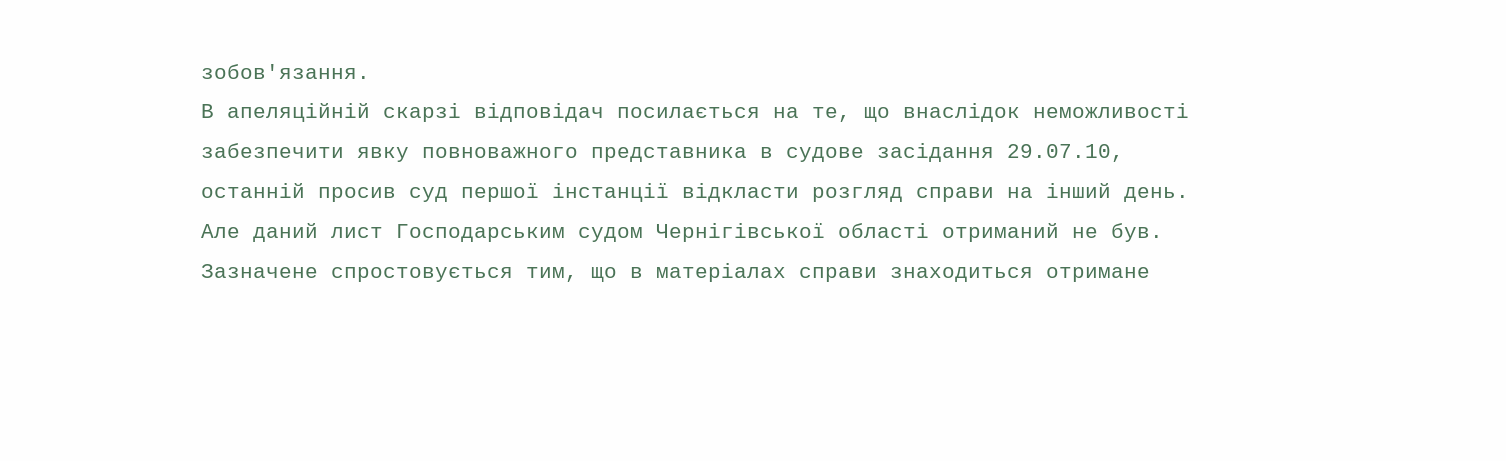зобов'язання.
В апеляційній скарзі відповідач посилається на те, що внаслідок неможливості забезпечити явку повноважного представника в судове засідання 29.07.10, останній просив суд першої інстанції відкласти розгляд справи на інший день. Але даний лист Господарським судом Чернігівської області отриманий не був.
Зазначене спростовується тим, що в матеріалах справи знаходиться отримане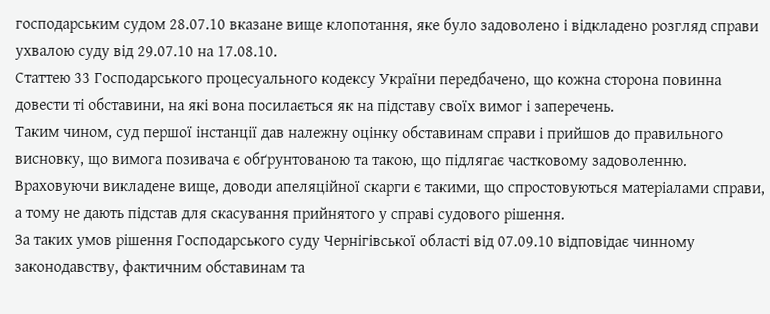господарським судом 28.07.10 вказане вище клопотання, яке було задоволено і відкладено розгляд справи ухвалою суду від 29.07.10 на 17.08.10.
Статтею 33 Господарського процесуального кодексу України передбачено, що кожна сторона повинна довести ті обставини, на які вона посилається як на підставу своїх вимог і заперечень.
Таким чином, суд першої інстанції дав належну оцінку обставинам справи і прийшов до правильного висновку, що вимога позивача є обґрунтованою та такою, що підлягає частковому задоволенню.
Враховуючи викладене вище, доводи апеляційної скарги є такими, що спростовуються матеріалами справи, а тому не дають підстав для скасування прийнятого у справі судового рішення.
За таких умов рішення Господарського суду Чернігівської області від 07.09.10 відповідає чинному законодавству, фактичним обставинам та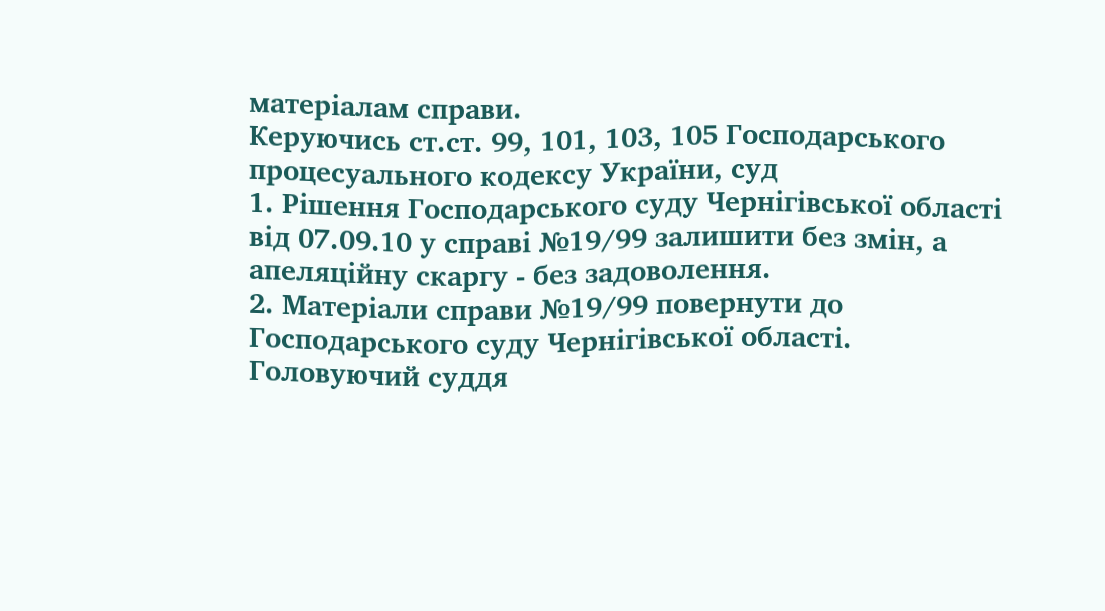матеріалам справи.
Керуючись ст.ст. 99, 101, 103, 105 Господарського процесуального кодексу України, суд
1. Рішення Господарського суду Чернігівської області від 07.09.10 у справі №19/99 залишити без змін, а апеляційну скаргу - без задоволення.
2. Матеріали справи №19/99 повернути до Господарського суду Чернігівської області.
Головуючий суддя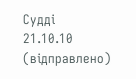Судді
21.10.10 (відправлено)